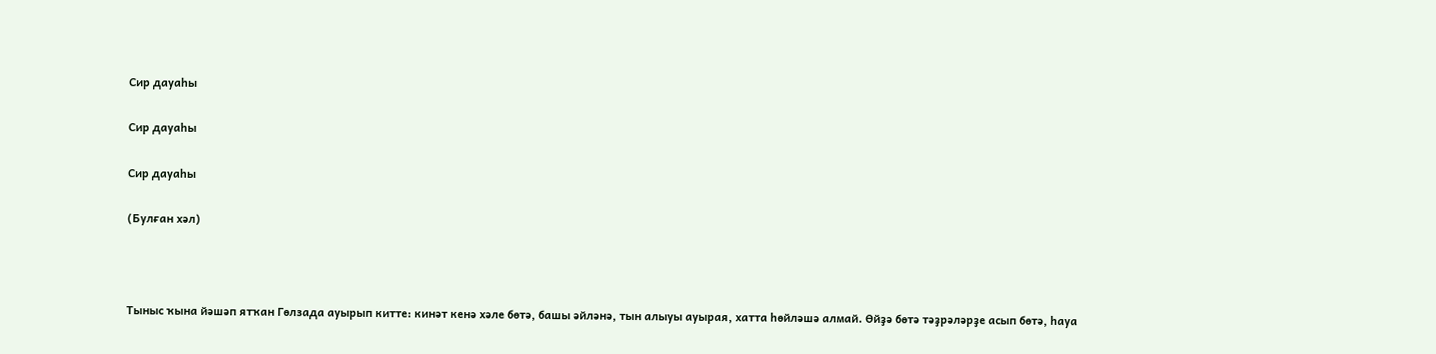Сир дауаһы

Сир дауаһы

Сир дауаһы

(Булған хәл)



Тыныс ҡына йәшәп ятҡан Гөлзада ауырып китте: кинәт кенә хәле бөтә, башы әйләнә, тын алыуы ауырая, хатта һөйләшә алмай. Өйҙә бөтә тәҙрәләрҙе асып бөтә, һауа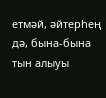етмәй, әйтерһең дә, бына-бына тын алыуы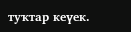туҡтар кеүек.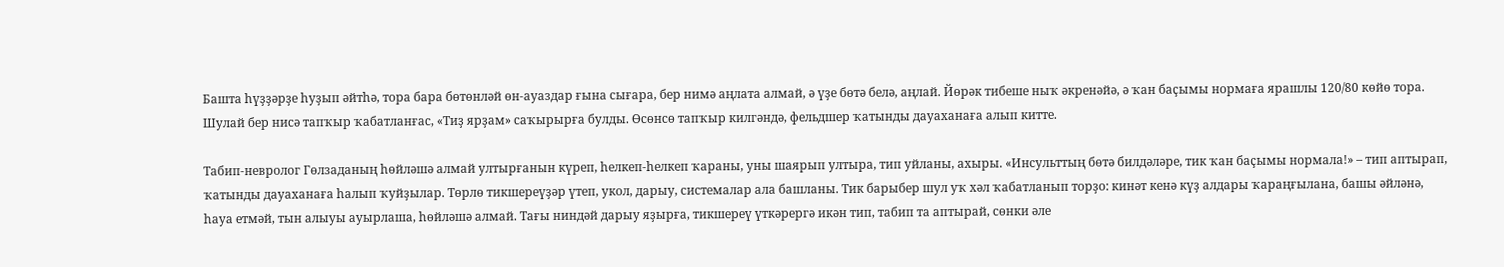Башта һүҙҙәрҙе һуҙып әйтһә, тора бара бөтөнләй өн-ауаздар ғына сығара, бер нимә аңлата алмай, ә үҙе бөтә белә, аңлай. Йөрәк тибеше ныҡ әкренәйә, ә ҡан баҫымы нормаға ярашлы 120/80 көйө тора. Шулай бер нисә тапҡыр ҡабатланғас, «Тиҙ ярҙам» саҡырырға булды. Өсөнсө тапҡыр килгәндә, фельдшер ҡатынды дауаханаға алып китте.

Табип-невролог Гөлзаданың һөйләшә алмай ултырғанын күреп, һелкеп-һелкеп ҡараны, уны шаярып ултыра, тип уйланы, ахыры. «Инсульттың бөтә билдәләре, тик ҡан баҫымы нормала!» – тип аптырап, ҡатынды дауаханаға һалып ҡуйҙылар. Төрлө тикшереүҙәр үтеп, укол, дарыу, системалар ала башланы. Тик барыбер шул уҡ хәл ҡабатланып торҙо: кинәт кенә күҙ алдары ҡараңғылана, башы әйләнә, һауа етмәй, тын алыуы ауырлаша, һөйләшә алмай. Тағы ниндәй дарыу яҙырға, тикшереү үткәрергә икән тип, табип та аптырай, сөнки әле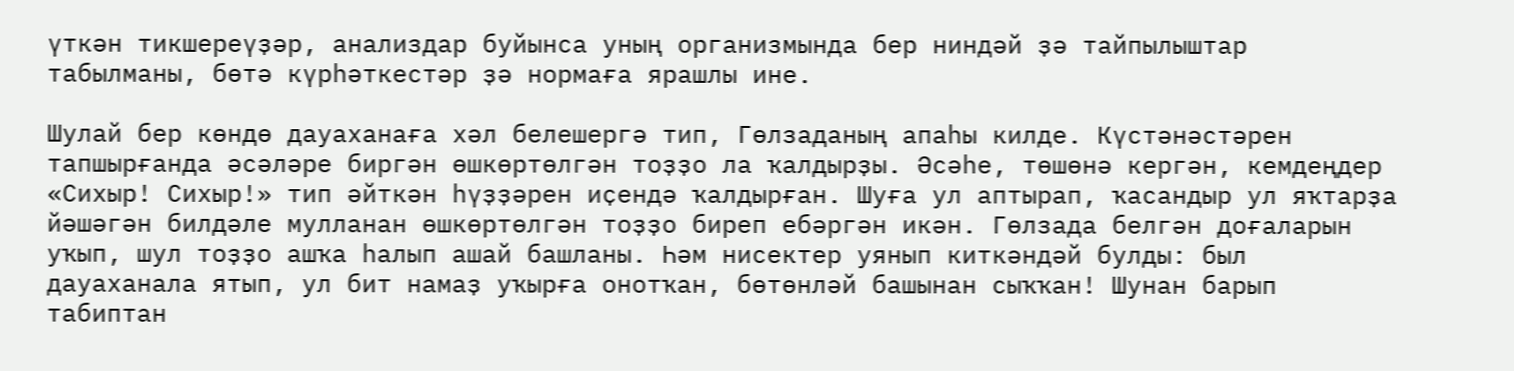үткән тикшереүҙәр, анализдар буйынса уның организмында бер ниндәй ҙә тайпылыштар табылманы, бөтә күрһәткестәр ҙә нормаға ярашлы ине.

Шулай бер көндө дауаханаға хәл белешергә тип, Гөлзаданың апаһы килде. Күстәнәстәрен тапшырғанда әсәләре биргән өшкөртөлгән тоҙҙо ла ҡалдырҙы. Әсәһе, төшөнә кергән, кемдеңдер «Сихыр! Сихыр!» тип әйткән һүҙҙәрен иҫендә ҡалдырған. Шуға ул аптырап, ҡасандыр ул яҡтарҙа йәшәгән билдәле мулланан өшкөртөлгән тоҙҙо биреп ебәргән икән. Гөлзада белгән доғаларын уҡып, шул тоҙҙо ашҡа һалып ашай башланы. Һәм нисектер уянып киткәндәй булды: был дауаханала ятып, ул бит намаҙ уҡырға онотҡан, бөтөнләй башынан сыҡҡан! Шунан барып табиптан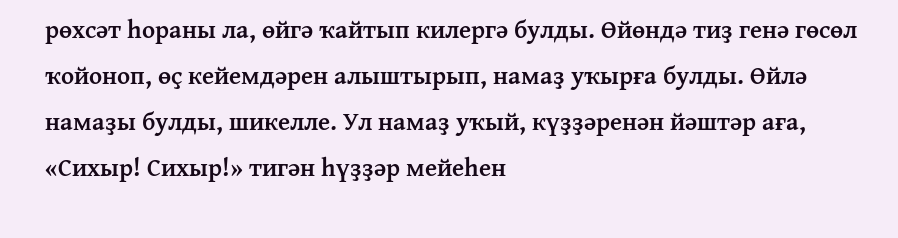рөхсәт һораны ла, өйгә ҡайтып килергә булды. Өйөндә тиҙ генә гөсөл ҡойоноп, өҫ кейемдәрен алыштырып, намаҙ уҡырға булды. Өйлә намаҙы булды, шикелле. Ул намаҙ уҡый, күҙҙәренән йәштәр аға, «Сихыр! Сихыр!» тигән һүҙҙәр мейеһен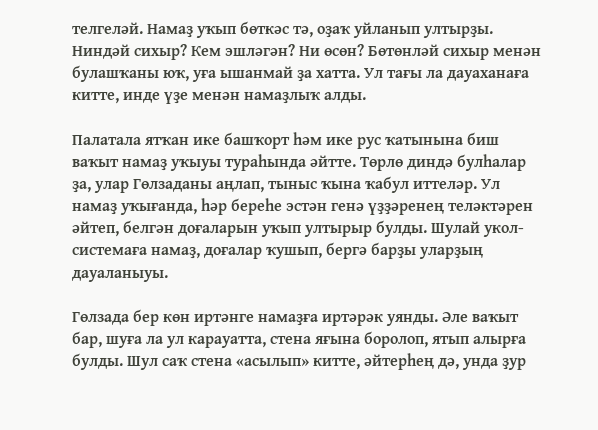телгеләй. Намаҙ уҡып бөткәс тә, оҙаҡ уйланып ултырҙы. Ниндәй сихыр? Кем эшләгән? Ни өсөн? Бөтөнләй сихыр менән булашҡаны юҡ, уға ышанмай ҙа хатта. Ул тағы ла дауаханаға китте, инде үҙе менән намаҙлыҡ алды.

Палатала ятҡан ике башҡорт һәм ике рус ҡатынына биш ваҡыт намаҙ уҡыуы тураһында әйтте. Төрлө диндә булһалар ҙа, улар Гөлзаданы аңлап, тыныс ҡына ҡабул иттеләр. Ул намаҙ уҡығанда, һәр береһе эстән генә үҙҙәренең теләктәрен әйтеп, белгән доғаларын уҡып ултырыр булды. Шулай укол-системаға намаҙ, доғалар ҡушып, бергә барҙы уларҙың дауаланыуы.

Гөлзада бер көн иртәнге намаҙға иртәрәк уянды. Әле ваҡыт бар, шуға ла ул карауатта, стена яғына боролоп, ятып алырға булды. Шул саҡ стена «асылып» китте, әйтерһең дә, унда ҙур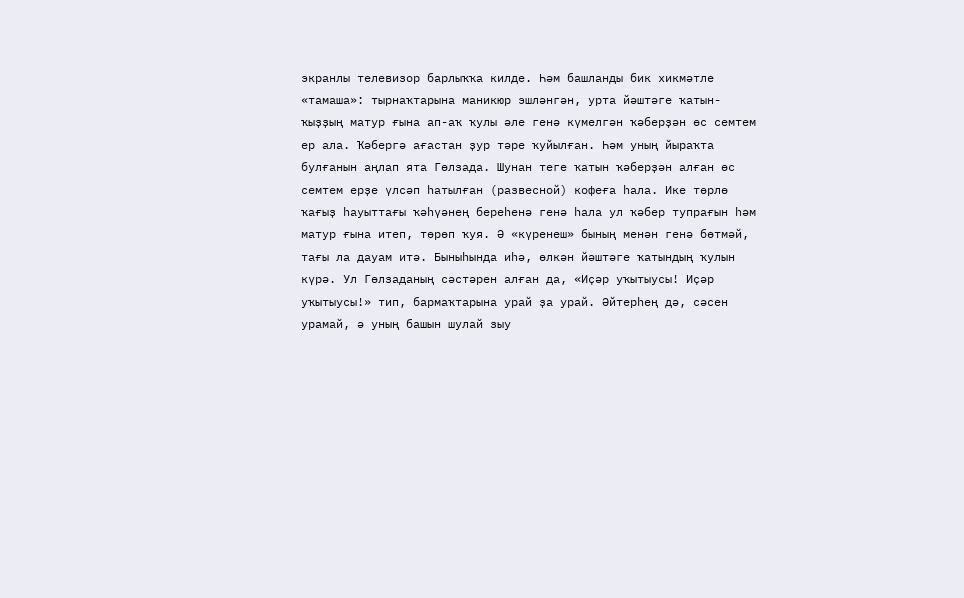экранлы телевизор барлыҡҡа килде. Һәм башланды бик хикмәтле «тамаша»: тырнаҡтарына маникюр эшләнгән, урта йәштәге ҡатын-ҡыҙҙың матур ғына ап-аҡ ҡулы әле генә күмелгән ҡәберҙән өс семтем ер ала. Ҡәбергә ағастан ҙур тәре ҡуйылған. Һәм уның йыраҡта булғанын аңлап ята Гөлзада. Шунан теге ҡатын ҡәберҙән алған өс семтем ерҙе үлсәп һатылған (развесной) кофеға һала. Ике төрлө ҡағыҙ һауыттағы ҡәһүәнең береһенә генә һала ул ҡәбер тупрағын һәм матур ғына итеп, төрөп ҡуя. Ә «күренеш» бының менән генә бөтмәй, тағы ла дауам итә. Быныһында иһә, өлкән йәштәге ҡатындың ҡулын күрә. Ул Гөлзаданың сәстәрен алған да, «Иҫәр уҡытыусы! Иҫәр уҡытыусы!» тип, бармаҡтарына урай ҙа урай. Әйтерһең дә, сәсен урамай, ә уның башын шулай зыу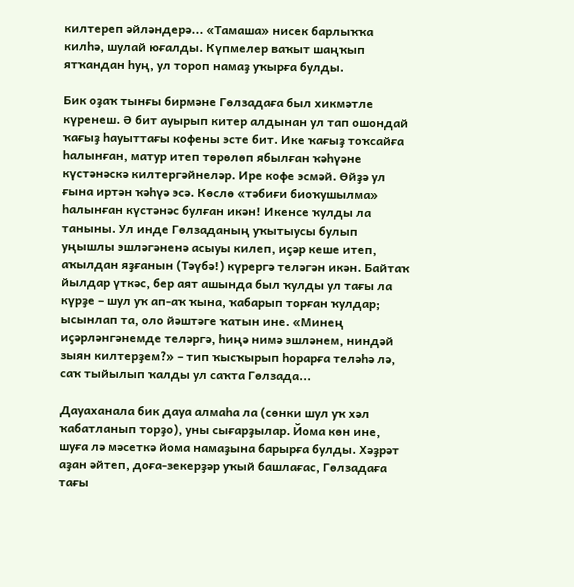килтереп әйләндерә... «Тамаша» нисек барлыҡҡа килһә, шулай юғалды. Күпмелер ваҡыт шаңҡып ятҡандан һуң, ул тороп намаҙ уҡырға булды.

Бик оҙаҡ тынғы бирмәне Гөлзадаға был хикмәтле күренеш. Ә бит ауырып китер алдынан ул тап ошондай ҡағыҙ һауыттағы кофены эсте бит. Ике ҡағыҙ тоҡсайға һалынған, матур итеп төрөлөп ябылған ҡәһүәне күстәнәскә килтергәйнеләр. Ире кофе эсмәй. Өйҙә ул ғына иртән ҡәһүә эсә. Көслө «тәбиғи биоҡушылма» һалынған күстәнәс булған икән! Икенсе ҡулды ла таныны. Ул инде Гөлзаданың уҡытыусы булып уңышлы эшләгәненә асыуы килеп, иҫәр кеше итеп, аҡылдан яҙғанын (Тәүбә!) күрергә теләгән икән. Байтаҡ йылдар үткәс, бер аят ашында был ҡулды ул тағы ла күрҙе – шул уҡ ап-аҡ ҡына, ҡабарып торған ҡулдар; ысынлап та, оло йәштәге ҡатын ине. «Минең иҫәрләнгәнемде теләргә, һиңә нимә эшләнем, ниндәй зыян килтерҙем?» – тип ҡысҡырып һорарға теләһә лә, саҡ тыйылып ҡалды ул саҡта Гөлзада...

Дауаханала бик дауа алмаһа ла (сөнки шул уҡ хәл ҡабатланып торҙо), уны сығарҙылар. Йома көн ине, шуға лә мәсеткә йома намаҙына барырға булды. Хәҙрәт аҙан әйтеп, доға-зекерҙәр уҡый башлағас, Гөлзадаға тағы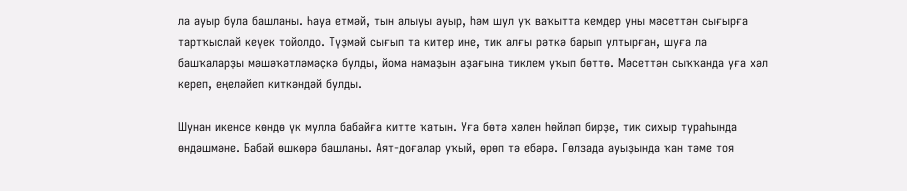ла ауыр була башланы. Һауа етмәй, тын алыуы ауыр, һәм шул уҡ ваҡытта кемдер уны мәсеттән сығырға тартҡыслай кеүек тойолдо. Түҙмәй сығып та китер ине, тик алғы рәткә барып ултырған, шуға ла башҡаларҙы мәшәҡәтләмәҫкә булды, йома намаҙын аҙағына тиклем уҡып бөттө. Мәсеттән сыҡҡанда уға хәл кереп, еңеләйеп киткәндәй булды.

Шунан икенсе көндө үк мулла бабайға китте ҡатын. Уға бөтә хәлен һөйләп бирҙе, тик сихыр тураһында өндәшмәне. Бабай өшкөрә башланы. Аят-доғалар уҡый, өрөп тә ебәрә. Гөлзада ауыҙында ҡан тәме тоя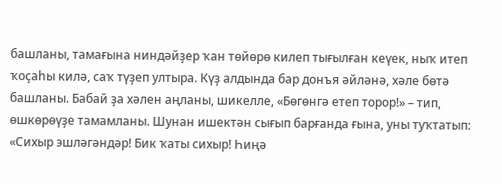башланы, тамағына ниндәйҙер ҡан төйөрө килеп тығылған кеүек, ныҡ итеп ҡоҫаһы килә, саҡ түҙеп ултыра. Күҙ алдында бар донъя әйләнә, хәле бөтә башланы. Бабай ҙа хәлен аңланы, шикелле, «Бөгөнгә етеп торор!» – тип, өшкөрөүҙе тамамланы. Шунан ишектән сығып барғанда ғына, уны туҡтатып: «Сихыр эшләгәндәр! Бик ҡаты сихыр! Һиңә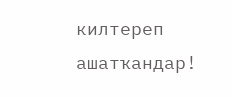килтереп ашатҡандар!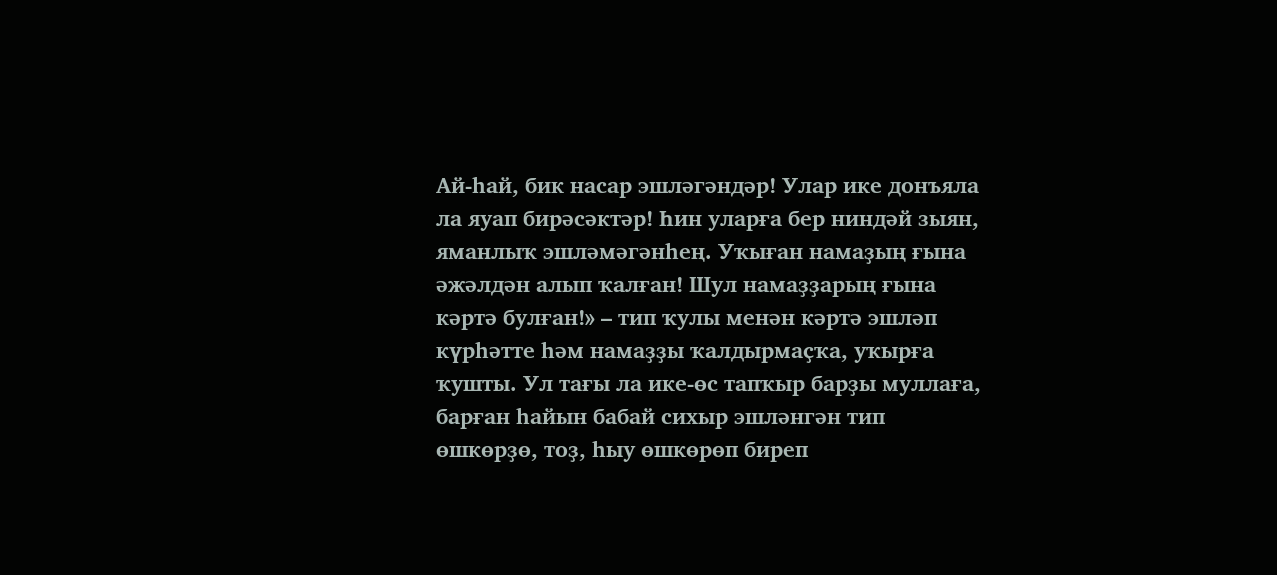Ай-һай, бик насар эшләгәндәр! Улар ике донъяла ла яуап бирәсәктәр! Һин уларға бер ниндәй зыян, яманлыҡ эшләмәгәнһең. Уҡыған намаҙың ғына әжәлдән алып ҡалған! Шул намаҙҙарың ғына кәртә булған!» – тип ҡулы менән кәртә эшләп күрһәтте һәм намаҙҙы ҡалдырмаҫҡа, уҡырға ҡушты. Ул тағы ла ике-өс тапҡыр барҙы муллаға, барған һайын бабай сихыр эшләнгән тип өшкөрҙө, тоҙ, һыу өшкөрөп биреп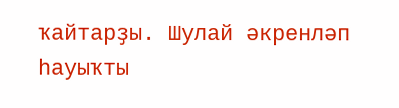ҡайтарҙы. Шулай әкренләп һауыҡты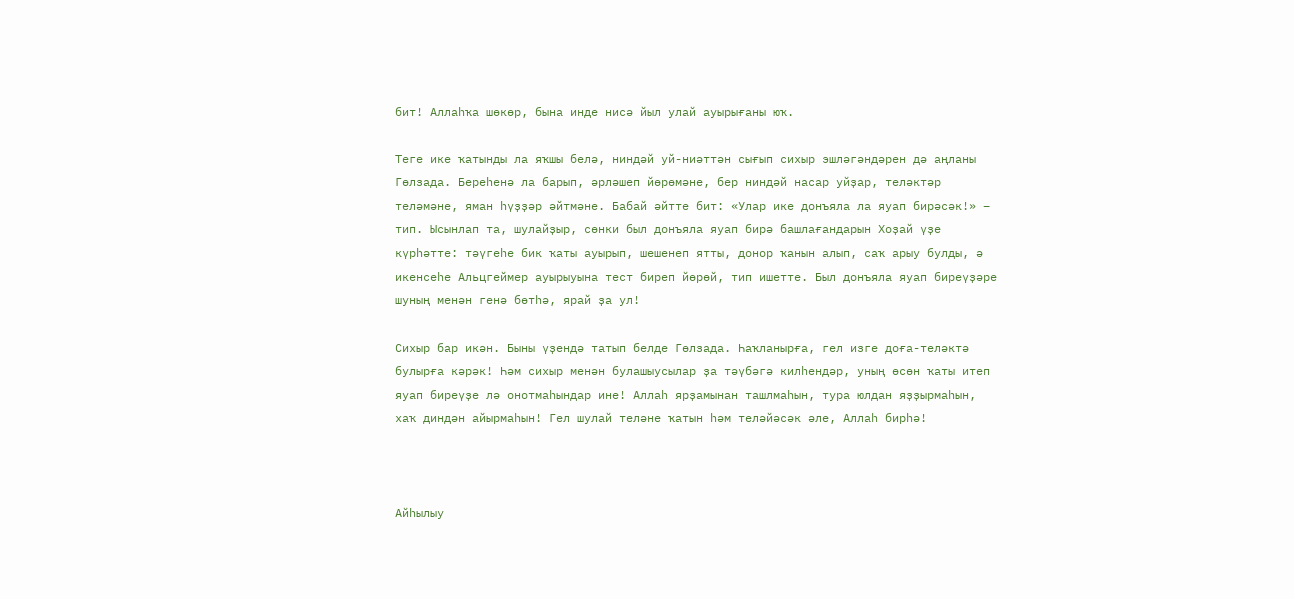бит! Аллаһҡа шөкөр, бына инде нисә йыл улай ауырығаны юҡ.

Теге ике ҡатынды ла яҡшы белә, ниндәй уй-ниәттән сығып сихыр эшләгәндәрен дә аңланы Гөлзада. Береһенә ла барып, әрләшеп йөрөмәне, бер ниндәй насар уйҙар, теләктәр теләмәне, яман һүҙҙәр әйтмәне. Бабай әйтте бит: «Улар ике донъяла ла яуап бирәсәк!» – тип. Ысынлап та, шулайҙыр, сөнки был донъяла яуап бирә башлағандарын Хоҙай үҙе күрһәтте: тәүгеһе бик ҡаты ауырып, шешенеп ятты, донор ҡанын алып, саҡ арыу булды, ә икенсеһе Альцгеймер ауырыуына тест биреп йөрөй, тип ишетте. Был донъяла яуап биреүҙәре шуның менән генә бөтһә, ярай ҙа ул!

Сихыр бар икән. Быны үҙендә татып белде Гөлзада. Һаҡланырға, гел изге доға-теләктә булырға кәрәк! Һәм сихыр менән булашыусылар ҙа тәүбәгә килһендәр, уның өсөн ҡаты итеп яуап биреүҙе лә онотмаһындар ине! Аллаһ ярҙамынан ташлмаһын, тура юлдан яҙҙырмаһын, хаҡ диндән айырмаһын! Гел шулай теләне ҡатын һәм теләйәсәк әле, Аллаһ бирһә!



Айһылыу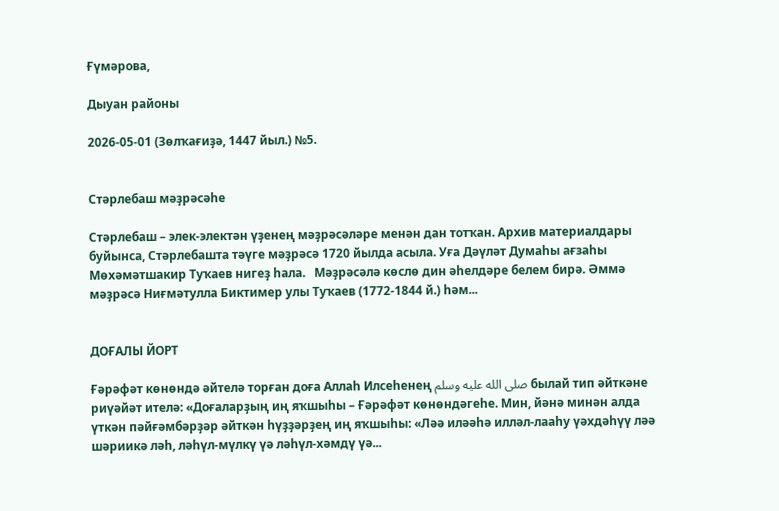Ғүмәрова,

Дыуан районы

2026-05-01 (Зөлҡағиҙә, 1447 йыл.) №5.


Стәрлебаш мәҙрәсәһе

Стәрлебаш – элек-электән үҙенең мәҙрәсәләре менән дан тотҡан. Архив материалдары буйынса, Стәрлебашта тәүге мәҙрәсә 1720 йылда асыла. Уға Дәүләт Думаһы ағзаһы Мөхәмәтшакир Туҡаев нигеҙ һала.   Мәҙрәсәлә көслө дин әһелдәре белем бирә. Әммә мәҙрәсә Ниғмәтулла Биктимер улы Туҡаев (1772-1844 й.) һәм...


ДОҒАЛЫ ЙОРТ

Ғәрәфәт көнөндә әйтелә торған доға Аллаһ Илсеһенең صلى الله عليه وسلم былай тип әйткәне риүәйәт ителә: «Доғаларҙың иң яҡшыһы – Ғәрәфәт көнөндәгеһе. Мин, йәнә минән алда үткән пәйғәмбәрҙәр әйткән һүҙҙәрҙең иң яҡшыһы: «Ләә иләәһә илләл-лааһу үәхдәһүү ләә шәриикә ләһ, ләһүл-мүлкү үә ләһүл-хәмдү үә...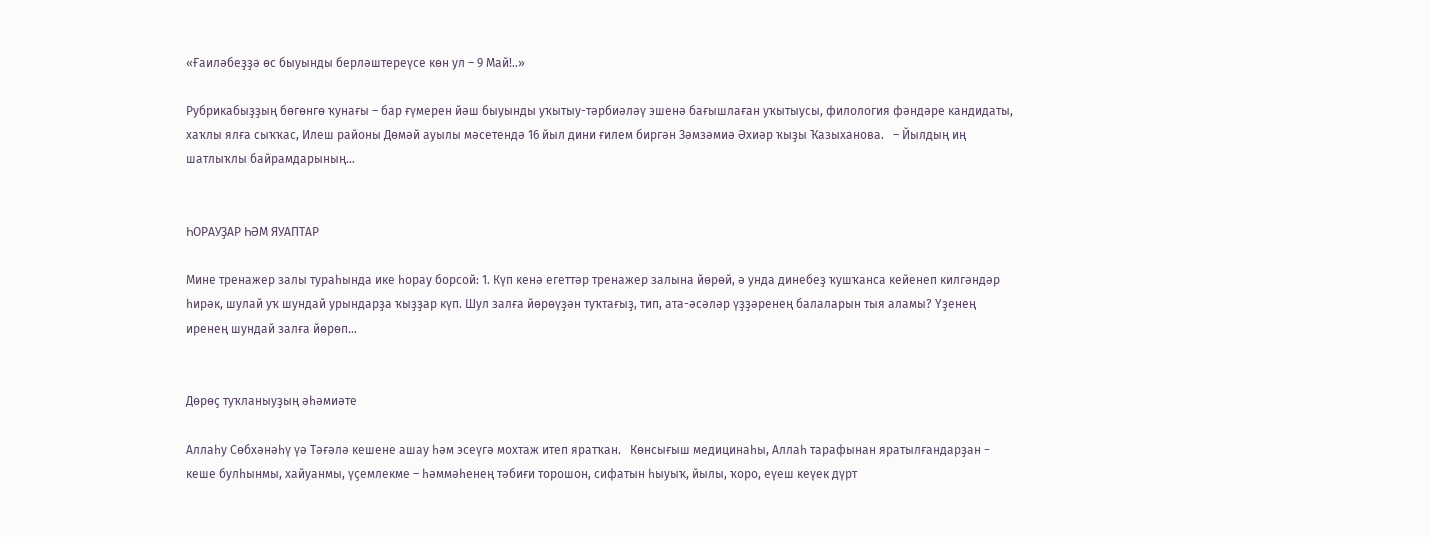«Ғаиләбеҙҙә өс быуынды берләштереүсе көн ул – 9 Май!..»

Рубрикабыҙҙың бөгөнгө ҡунағы – бар ғүмерен йәш быуынды уҡытыу-тәрбиәләү эшенә бағышлаған уҡытыусы, филология фәндәре кандидаты, хаҡлы ялға сыҡҡас, Илеш районы Дөмәй ауылы мәсетендә 16 йыл дини ғилем биргән Зәмзәмиә Әхиәр ҡыҙы Ҡазыханова.   – Йылдың иң шатлыҡлы байрамдарының...


ҺОРАУҘАР ҺӘМ ЯУАПТАР

Мине тренажер залы тураһында ике һорау борсой: 1. Күп кенә егеттәр тренажер залына йөрөй, ә унда динебеҙ ҡушҡанса кейенеп килгәндәр һирәк, шулай уҡ шундай урындарҙа ҡыҙҙар күп. Шул залға йөрөүҙән туҡтағыҙ, тип, ата-әсәләр үҙҙәренең балаларын тыя аламы? Үҙенең иренең шундай залға йөрөп...


Дөрөҫ туҡланыуҙың әһәмиәте

Аллаһу Сөбхәнәһү үә Тәғәлә кешене ашау һәм эсеүгә мохтаж итеп яратҡан.   Көнсығыш медицинаһы, Аллаһ тарафынан яратылғандарҙан − кеше булһынмы, хайуанмы, үҫемлекме – һәммәһенең тәбиғи торошон, сифатын һыуыҡ, йылы, ҡоро, еүеш кеүек дүрт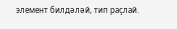элемент билдәләй, тип раҫлай.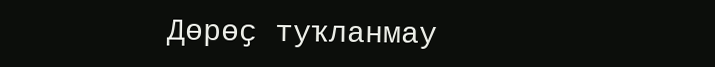Дөрөҫ туҡланмау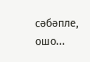сәбәпле, ошо...